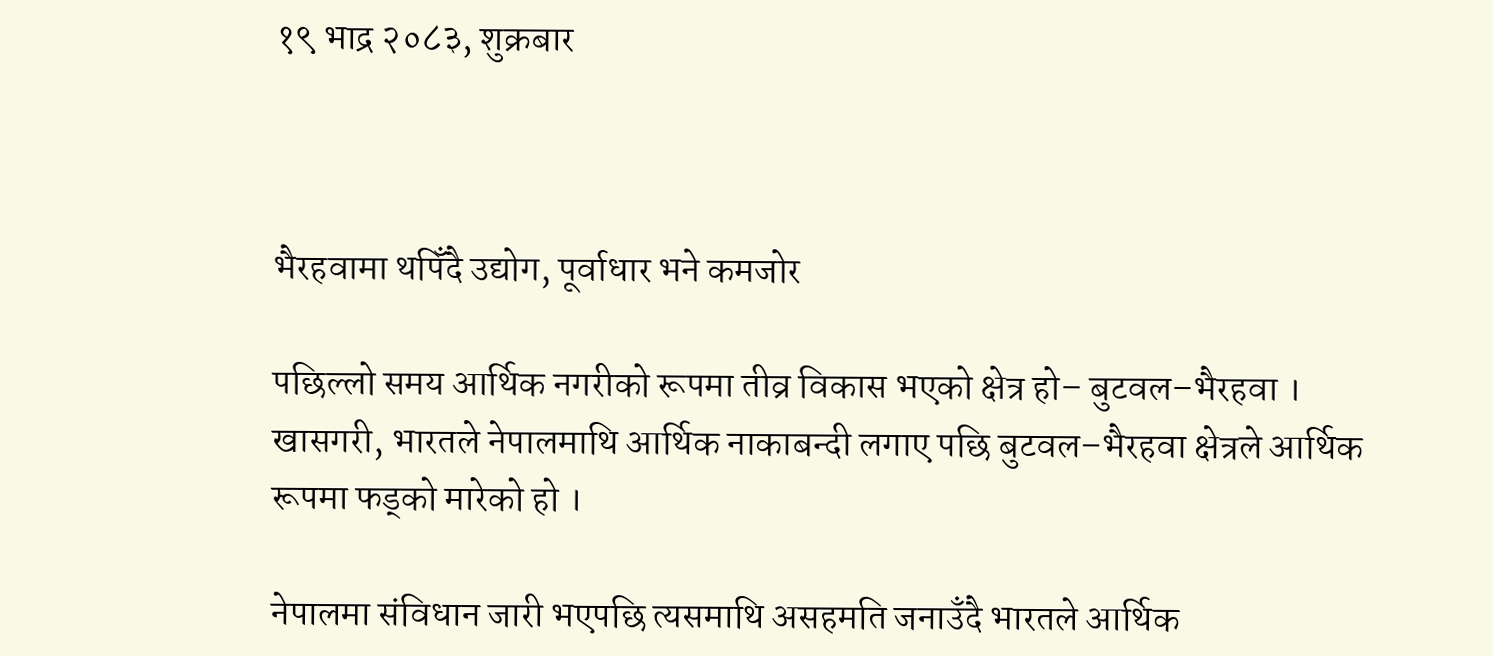१९ भाद्र २०८३, शुक्रबार



भैरहवामा थपिँदै उद्योग, पूर्वाधार भने कमजोर

पछिल्लो समय आर्थिक नगरीको रूपमा तीव्र विकास भएको क्षेत्र हो– बुटवल–भैरहवा । खासगरी, भारतले नेपालमाथि आर्थिक नाकाबन्दी लगाए पछि बुटवल–भैरहवा क्षेत्रले आर्थिक रूपमा फड्को मारेको हो ।

नेपालमा संविधान जारी भएपछि त्यसमाथि असहमति जनाउँदै भारतले आर्थिक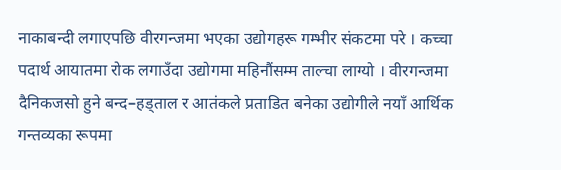नाकाबन्दी लगाएपछि वीरगन्जमा भएका उद्योगहरू गम्भीर संकटमा परे । कच्चा पदार्थ आयातमा रोक लगाउँदा उद्योगमा महिनौंसम्म ताल्चा लाग्यो । वीरगन्जमा दैनिकजसो हुने बन्द–हड्ताल र आतंकले प्रताडित बनेका उद्योगीले नयाँ आर्थिक गन्तव्यका रूपमा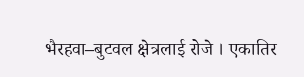भैरहवा–बुटवल क्षेत्रलाई रोजे । एकातिर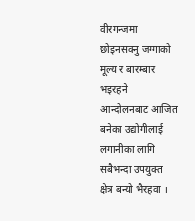वीरगन्जमा छोइनसक्नु जग्गाको मूल्य र बारम्बार भइरहने आन्दोलनबाट आजित बनेका उद्योगीलाई लगानीका लागि सबैभन्दा उपयुक्त क्षेत्र बन्यो भैरहवा ।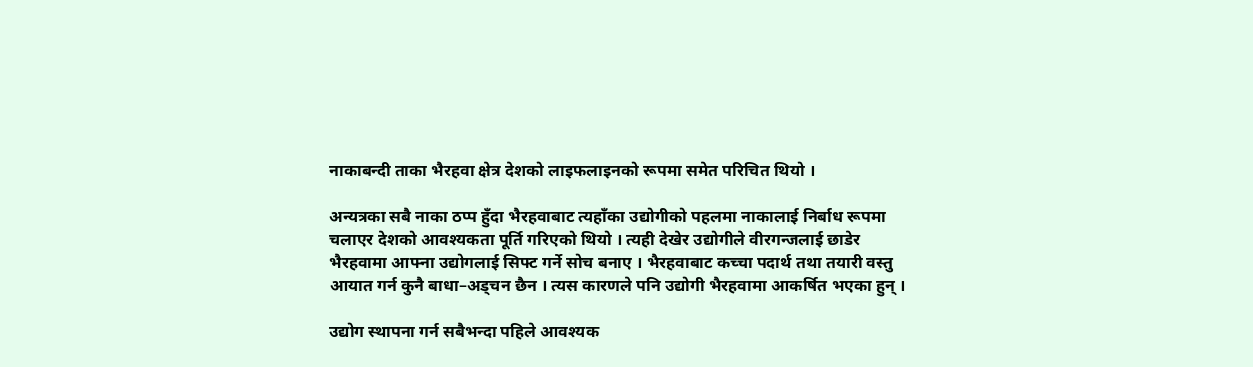नाकाबन्दी ताका भैरहवा क्षेत्र देशको लाइफलाइनको रूपमा समेत परिचित थियो ।

अन्यत्रका सबै नाका ठप्प हुँदा भैरहवाबाट त्यहाँका उद्योगीको पहलमा नाकालाई निर्बाध रूपमा चलाएर देशको आवश्यकता पूर्ति गरिएको थियो । त्यही देखेर उद्योगीले वीरगन्जलाई छाडेर भैरहवामा आफ्ना उद्योगलाई सिफ्ट गर्ने सोच बनाए । भैरहवाबाट कच्चा पदार्थ तथा तयारी वस्तु आयात गर्न कुनै बाधा–अड्चन छैन । त्यस कारणले पनि उद्योगी भैरहवामा आकर्षित भएका हुन् ।

उद्योग स्थापना गर्न सबैभन्दा पहिले आवश्यक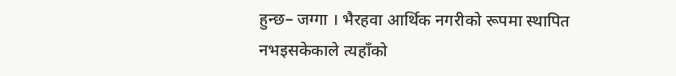हुन्छ– जग्गा । भैरहवा आर्थिक नगरीको रूपमा स्थापित नभइसकेकाले त्यहाँको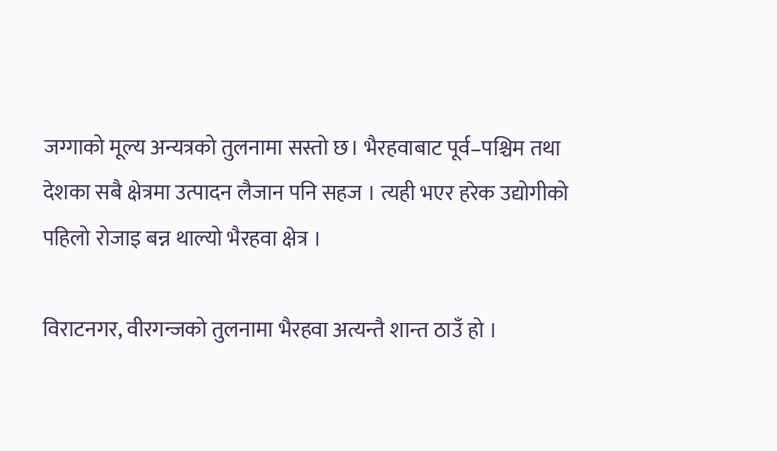जग्गाको मूल्य अन्यत्रको तुलनामा सस्तो छ। भैरहवाबाट पूर्व–पश्चिम तथा देशका सबै क्षेत्रमा उत्पादन लैजान पनि सहज । त्यही भएर हरेक उद्योगीको पहिलो रोजाइ बन्न थाल्यो भैरहवा क्षेत्र ।

विराटनगर, वीरगन्जको तुलनामा भैरहवा अत्यन्तै शान्त ठाउँ हो ।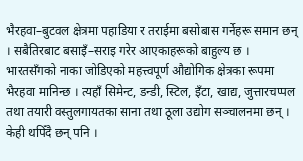भैरहवा–बुटवल क्षेत्रमा पहाडिया र तराईमा बसोबास गर्नेहरू समान छन् । सबैतिरबाट बसाइँ–सराइ गरेर आएकाहरूको बाहुल्य छ । भारतसँगको नाका जोडिएको महत्त्वपूर्ण औद्योगिक क्षेत्रका रूपमा भैरहवा मानिन्छ । त्यहाँ सिमेन्ट, डन्डी, स्टिल, इँटा, खाद्य, जुत्तारचप्पल तथा तयारी वस्तुलगायतका साना तथा ठूला उद्योग सञ्चालनमा छन् । केही थपिँदै छन् पनि ।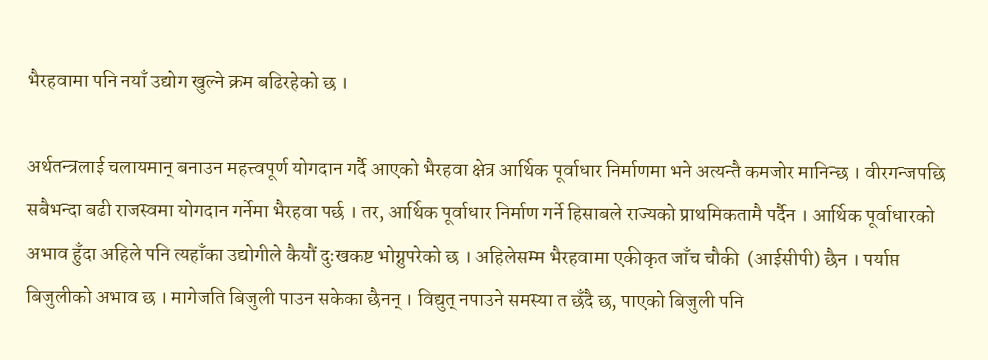भैरहवामा पनि नयाँ उद्योग खुल्ने क्रम बढिरहेको छ ।

अर्थतन्त्रलाई चलायमान् बनाउन महत्त्वपूर्ण योगदान गर्दै आएको भैरहवा क्षेत्र आर्थिक पूर्वाधार निर्माणमा भने अत्यन्तै कमजोर मानिन्छ । वीरगन्जपछि सबैभन्दा बढी राजस्वमा योगदान गर्नेमा भैरहवा पर्छ । तर, आर्थिक पूर्वाधार निर्माण गर्ने हिसाबले राज्यको प्राथमिकतामै पर्दैन । आर्थिक पूर्वाधारको अभाव हुँदा अहिले पनि त्यहाँका उद्योगीले कैयौं दुःखकष्ट भोग्नुपरेको छ । अहिलेसम्म भैरहवामा एकीकृत जाँच चौकी  (आईसीपी) छैन । पर्याप्त बिजुलीको अभाव छ । मागेजति बिजुली पाउन सकेका छैनन् । विद्युत् नपाउने समस्या त छँदै छ, पाएको बिजुली पनि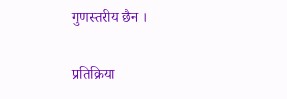गुणस्तरीय छैन ।

प्रतिक्रिया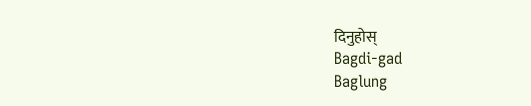दिनुहोस्
Bagdi-gad
Baglung